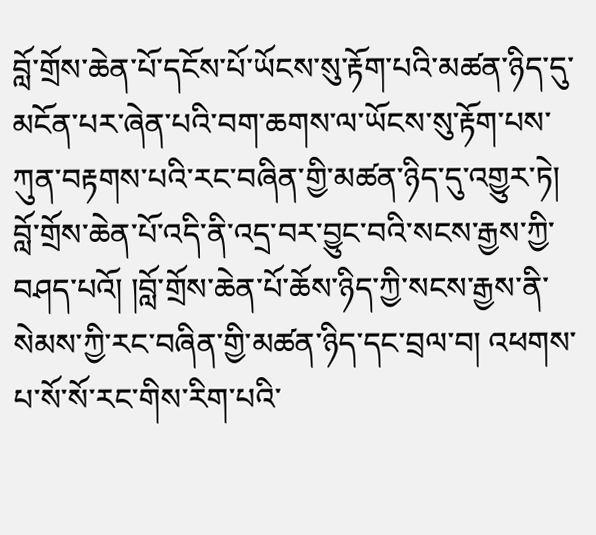བློ་གྲོས་ཆེན་པོ་དངོས་པོ་ཡོངས་སུ་རྟོག་པའི་མཚན་ཉིད་དུ་མངོན་པར་ཞེན་པའི་བག་ཆགས་ལ་ཡོངས་སུ་རྟོག་པས་ཀུན་བརྟགས་པའི་རང་བཞིན་གྱི་མཚན་ཉིད་དུ་འགྱུར་ཏེ། བློ་གྲོས་ཆེན་པོ་འདི་ནི་འདྲ་བར་བྱུང་བའི་སངས་རྒྱས་ཀྱི་བཤད་པའོ། །བློ་གྲོས་ཆེན་པོ་ཆོས་ཉིད་ཀྱི་སངས་རྒྱས་ནི་སེམས་ཀྱི་རང་བཞིན་གྱི་མཚན་ཉིད་དང་བྲལ་བ། འཕགས་པ་སོ་སོ་རང་གིས་རིག་པའི་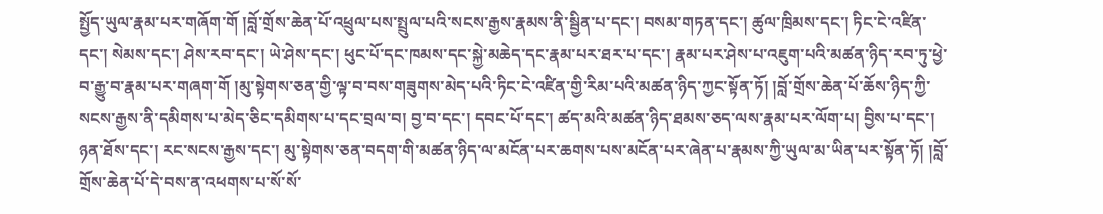སྤྱོད་ཡུལ་རྣམ་པར་གཞོག་གོ །བློ་གྲོས་ཆེན་པོ་འཕྲུལ་པས་སྤྲུལ་པའི་སངས་རྒྱས་རྣམས་ནི་སྦྱིན་པ་དང་། བསམ་གཏན་དང་། ཚུལ་ཁྲིམས་དང་། ཏིང་ངེ་འཛིན་དང་། སེམས་དང་། ཤེས་རབ་དང་། ཡེ་ཤེས་དང་། ཕུང་པོ་དང་ཁམས་དང་སྐྱེ་མཆེད་དང་རྣམ་པར་ཐར་པ་དང་། རྣམ་པར་ཤེས་པ་འཇུག་པའི་མཚན་ཉིད་རབ་ཏུ་ཕྱེ་བ་རྒྱུ་བ་རྣམ་པར་གཞག་གོ །མུ་སྟེགས་ཅན་གྱི་ལྟ་བ་བས་གཟུགས་མེད་པའི་ཏིང་ངེ་འཛིན་གྱི་རིམ་པའི་མཚན་ཉིད་ཀྱང་སྟོན་ཏོ། །བློ་གྲོས་ཆེན་པོ་ཆོས་ཉིད་ཀྱི་སངས་རྒྱས་ནི་དམིགས་པ་མེད་ཅིང་དམིགས་པ་དང་བྲལ་བ། བྱ་བ་དང་། དབང་པོ་དང་། ཚད་མའི་མཚན་ཉིད་ཐམས་ཅད་ལས་རྣམ་པར་ལོག་པ། བྱིས་པ་དང་། ཉན་ཐོས་དང་། རང་སངས་རྒྱས་དང་། མུ་སྟེགས་ཅན་བདག་གི་མཚན་ཉིད་ལ་མངོན་པར་ཆགས་པས་མངོན་པར་ཞེན་པ་རྣམས་ཀྱི་ཡུལ་མ་ཡིན་པར་སྟོན་ཏོ། །བློ་གྲོས་ཆེན་པོ་དེ་བས་ན་འཕགས་པ་སོ་སོ་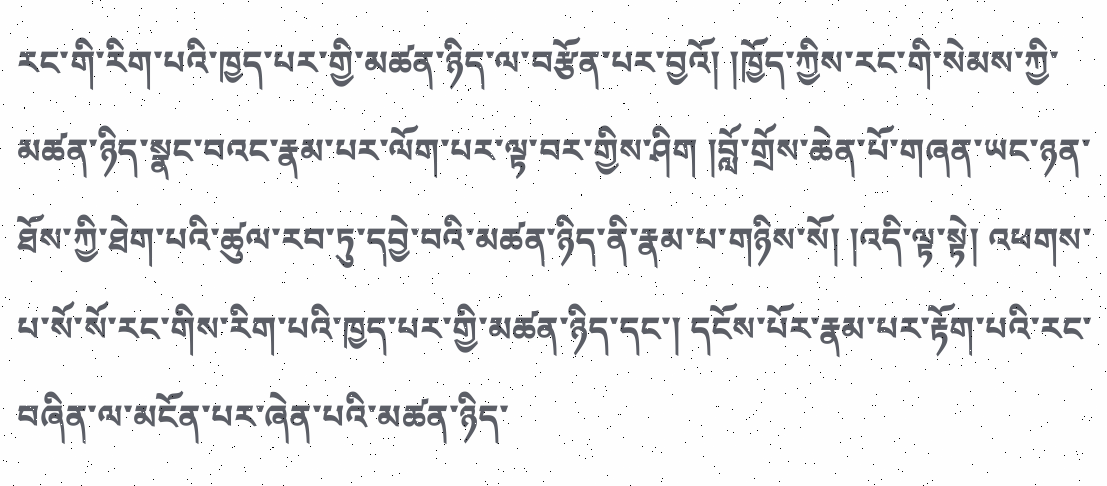རང་གི་རིག་པའི་ཁྱད་པར་གྱི་མཚན་ཉིད་ལ་བརྩོན་པར་བྱའོ། །ཁྱོད་ཀྱིས་རང་གི་སེམས་ཀྱི་མཚན་ཉིད་སྣང་བའང་རྣམ་པར་ལོག་པར་ལྟ་བར་གྱིས་ཤིག །བློ་གྲོས་ཆེན་པོ་གཞན་ཡང་ཉན་ཐོས་ཀྱི་ཐེག་པའི་ཚུལ་རབ་ཏུ་དབྱེ་བའི་མཚན་ཉིད་ནི་རྣམ་པ་གཉིས་སོ། །འདི་ལྟ་སྟེ། འཕགས་པ་སོ་སོ་རང་གིས་རིག་པའི་ཁྱད་པར་གྱི་མཚན་ཉིད་དང་། དངོས་པོར་རྣམ་པར་རྟོག་པའི་རང་བཞིན་ལ་མངོན་པར་ཞེན་པའི་མཚན་ཉིད་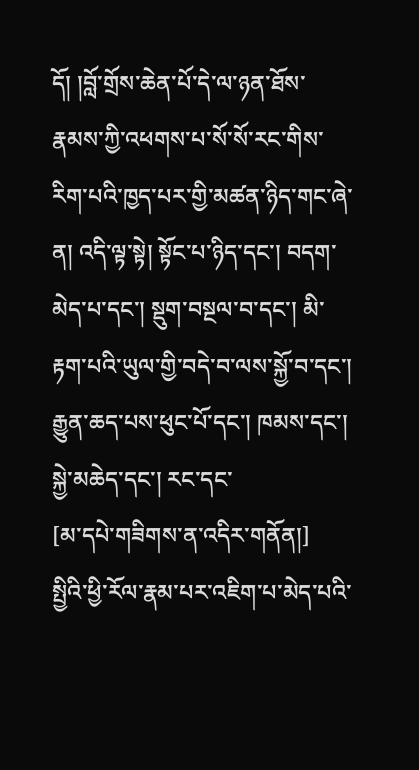དོ། །བློ་གྲོས་ཆེན་པོ་དེ་ལ་ཉན་ཐོས་རྣམས་ཀྱི་འཕགས་པ་སོ་སོ་རང་གིས་རིག་པའི་ཁྱད་པར་གྱི་མཚན་ཉིད་གང་ཞེ་ན། འདི་ལྟ་སྟེ། སྟོང་པ་ཉིད་དང་། བདག་མེད་པ་དང་། སྡུག་བསྔལ་བ་དང་། མི་རྟག་པའི་ཡུལ་གྱི་བདེ་བ་ལས་སྐྱོ་བ་དང་། རྒྱུན་ཆད་པས་ཕུང་པོ་དང་། ཁམས་དང་། སྐྱེ་མཆེད་དང་། རང་དང་
[མ་དཔེ་གཟིགས་ན་འདིར་གནོན།]
སྤྱིའི་ཕྱི་རོལ་རྣམ་པར་འཇིག་པ་མེད་པའི་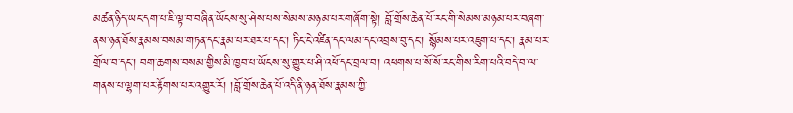མཚན་ཉིད་ཡང་དག་པ་ཇི་ལྟ་བ་བཞིན་ཡོངས་སུ་ཤེས་པས་སེམས་མཉམ་པར་གཞོག་སྟེ། བློ་གྲོས་ཆེན་པོ་རང་གི་སེམས་མཉམ་པར་བཞག་ནས་ཉན་ཐོས་རྣམས་བསམ་གཏན་དང་རྣམ་པར་ཐར་པ་དང་། ཏིང་ངེ་འཛིན་དང་ལམ་དང་འབྲས་བུ་དང་། སྙོམས་པར་འཇུག་པ་དང་། རྣམ་པར་གྲོལ་བ་དང་། བག་ཆགས་བསམ་གྱིས་མི་ཁྱབ་པ་ཡོངས་སུ་གྱུར་པ་ཤི་འཕོ་དང་བྲལ་བ། འཕགས་པ་སོ་སོ་རང་གིས་རིག་པའི་བདེ་བ་ལ་གནས་པ་ལྷག་པར་རྟོགས་པར་འགྱུར་རོ། །བློ་གྲོས་ཆེན་པོ་འདི་ནི་ཉན་ཐོས་རྣམས་ཀྱི་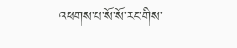འཕགས་པ་སོ་སོ་རང་གིས་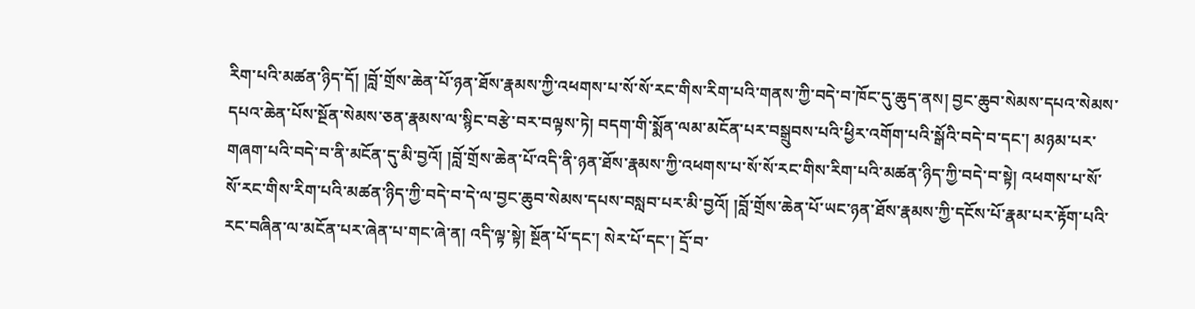རིག་པའི་མཚན་ཉིད་དོ། །བློ་གྲོས་ཆེན་པོ་ཉན་ཐོས་རྣམས་ཀྱི་འཕགས་པ་སོ་སོ་རང་གིས་རིག་པའི་གནས་ཀྱི་བདེ་བ་ཁོང་དུ་ཆུད་ནས། བྱང་ཆུབ་སེམས་དཔའ་སེམས་དཔའ་ཆེན་པོས་སྔོན་སེམས་ཅན་རྣམས་ལ་སྙིང་བརྩེ་བར་བལྟས་ཏེ། བདག་གི་སྨོན་ལམ་མངོན་པར་བསྒྲུབས་པའི་ཕྱིར་འགོག་པའི་སྒོའི་བདེ་བ་དང་། མཉམ་པར་གཞག་པའི་བདེ་བ་ནི་མངོན་དུ་མི་བྱའོ། །བློ་གྲོས་ཆེན་པོ་འདི་ནི་ཉན་ཐོས་རྣམས་ཀྱི་འཕགས་པ་སོ་སོ་རང་གིས་རིག་པའི་མཚན་ཉིད་ཀྱི་བདེ་བ་སྟེ། འཕགས་པ་སོ་སོ་རང་གིས་རིག་པའི་མཚན་ཉིད་ཀྱི་བདེ་བ་དེ་ལ་བྱང་ཆུབ་སེམས་དཔས་བསླབ་པར་མི་བྱའོ། །བློ་གྲོས་ཆེན་པོ་ཡང་ཉན་ཐོས་རྣམས་ཀྱི་དངོས་པོ་རྣམ་པར་རྟོག་པའི་རང་བཞིན་ལ་མངོན་པར་ཞེན་པ་གང་ཞེ་ན། འདི་ལྟ་སྟེ། སྔོན་པོ་དང་། སེར་པོ་དང་། དྲོ་བ་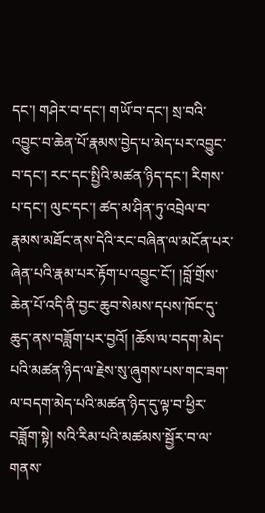དང་། གཤེར་བ་དང་། གཡོ་བ་དང་། སྲ་བའི་འབྱུང་བ་ཆེན་པོ་རྣམས་བྱེད་པ་མེད་པར་འབྱུང་བ་དང་། རང་དང་སྤྱིའི་མཚན་ཉིད་དང་། རིགས་པ་དང་། ལུང་དང་། ཚད་མ་ཤིན་ཏུ་འབྲེལ་བ་རྣམས་མཐོང་ནས་དེའི་རང་བཞིན་ལ་མངོན་པར་ཞེན་པའི་རྣམ་པར་རྟོག་པ་འབྱུང་ངོ་། །བློ་གྲོས་ཆེན་པོ་འདི་ནི་བྱང་ཆུབ་སེམས་དཔས་ཁོང་དུ་ཆུད་ནས་བཟློག་པར་བྱའོ། །ཆོས་ལ་བདག་མེད་པའི་མཚན་ཉིད་ལ་རྗེས་སུ་ཞུགས་པས་གང་ཟག་ལ་བདག་མེད་པའི་མཚན་ཉིད་དུ་ལྟ་བ་ཕྱིར་བཟློག་སྟེ། སའི་རིམ་པའི་མཚམས་སྦྱོར་བ་ལ་གནས་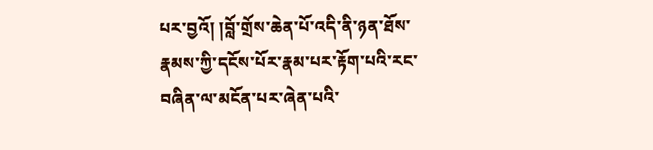པར་བྱའོ། །བློ་གྲོས་ཆེན་པོ་འདི་ནི་ཉན་ཐོས་རྣམས་ཀྱི་དངོས་པོར་རྣམ་པར་རྟོག་པའི་རང་བཞིན་ལ་མངོན་པར་ཞེན་པའི་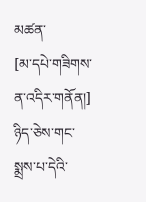མཚན་
[མ་དཔེ་གཟིགས་ན་འདིར་གནོན།]
ཉིད་ཅེས་གང་སྨྲས་པ་དེའི་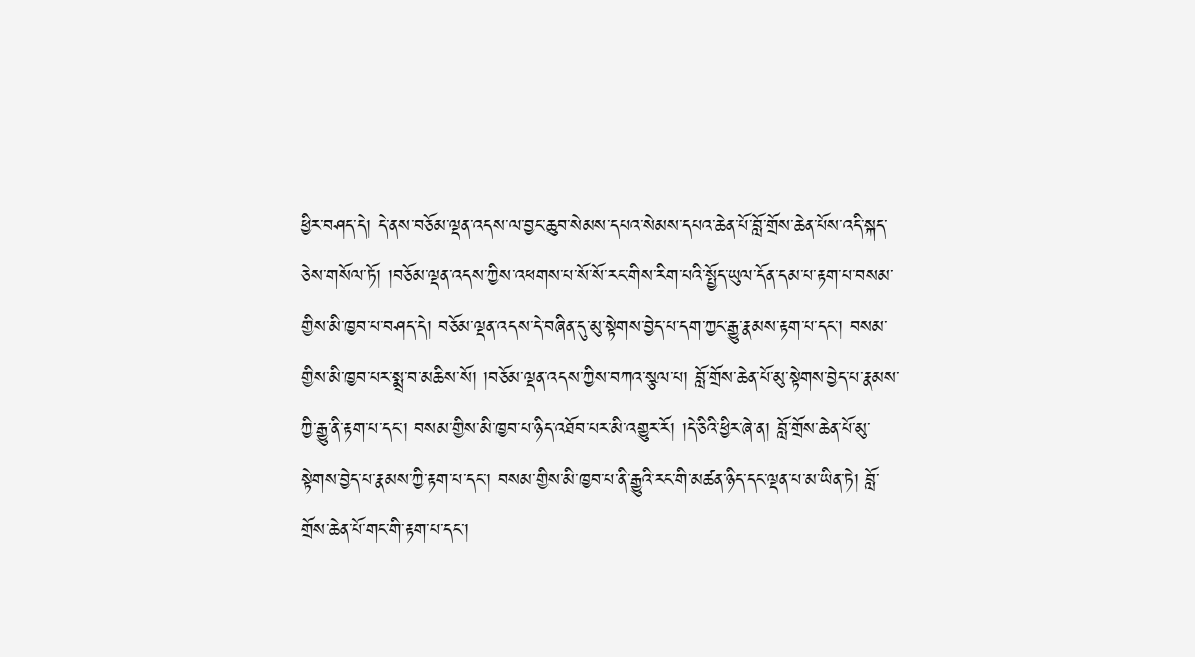ཕྱིར་བཤད་དེ། དེ་ནས་བཅོམ་ལྡན་འདས་ལ་བྱང་ཆུབ་སེམས་དཔའ་སེམས་དཔའ་ཆེན་པོ་བློ་གྲོས་ཆེན་པོས་འདི་སྐད་ཅེས་གསོལ་ཏོ། །བཅོམ་ལྡན་འདས་ཀྱིས་འཕགས་པ་སོ་སོ་རང་གིས་རིག་པའི་སྤྱོད་ཡུལ་དོན་དམ་པ་རྟག་པ་བསམ་གྱིས་མི་ཁྱབ་པ་བཤད་དེ། བཅོམ་ལྡན་འདས་དེ་བཞིན་དུ་མུ་སྟེགས་བྱེད་པ་དག་ཀྱང་རྒྱུ་རྣམས་རྟག་པ་དང་། བསམ་གྱིས་མི་ཁྱབ་པར་སྨྲ་བ་མཆིས་སོ། །བཅོམ་ལྡན་འདས་ཀྱིས་བཀའ་སྩལ་པ། བློ་གྲོས་ཆེན་པོ་མུ་སྟེགས་བྱེད་པ་རྣམས་ཀྱི་རྒྱུ་ནི་རྟག་པ་དང་། བསམ་གྱིས་མི་ཁྱབ་པ་ཉིད་འཐོབ་པར་མི་འགྱུར་རོ། །དེ་ཅིའི་ཕྱིར་ཞེ་ན། བློ་གྲོས་ཆེན་པོ་མུ་སྟེགས་བྱེད་པ་རྣམས་ཀྱི་རྟག་པ་དང་། བསམ་གྱིས་མི་ཁྱབ་པ་ནི་རྒྱུའི་རང་གི་མཚན་ཉིད་དང་ལྡན་པ་མ་ཡིན་ཏེ། བློ་གྲོས་ཆེན་པོ་གང་གི་རྟག་པ་དང་།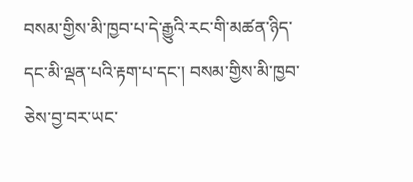བསམ་གྱིས་མི་ཁྱབ་པ་དེ་རྒྱུའི་རང་གི་མཚན་ཉིད་དང་མི་ལྡན་པའི་རྟག་པ་དང་། བསམ་གྱིས་མི་ཁྱབ་ཅེས་བྱ་བར་ཡང་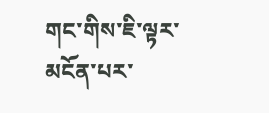གང་གིས་ཇི་ལྟར་མངོན་པར་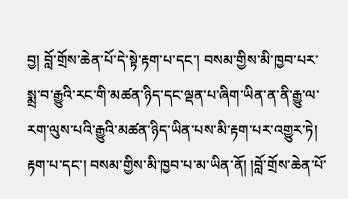བྱ། བློ་གྲོས་ཆེན་པོ་དེ་སྟེ་རྟག་པ་དང་། བསམ་གྱིས་མི་ཁྱབ་པར་སྨྲ་བ་རྒྱུའི་རང་གི་མཚན་ཉིད་དང་ལྡན་པ་ཞིག་ཡིན་ན་ནི་རྒྱུ་ལ་རག་ལུས་པའི་རྒྱུའི་མཚན་ཉིད་ཡིན་པས་མི་རྟག་པར་འགྱུར་ཏེ། རྟག་པ་དང་། བསམ་གྱིས་མི་ཁྱབ་པ་མ་ཡིན་ནོ། །བློ་གྲོས་ཆེན་པོ་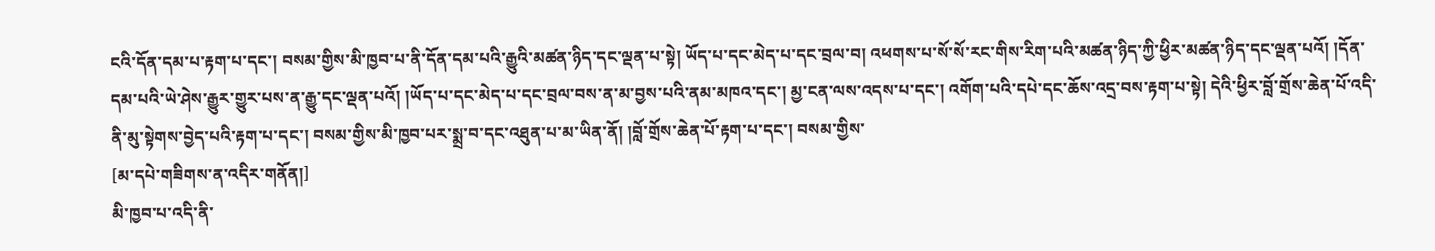ངའི་དོན་དམ་པ་རྟག་པ་དང་། བསམ་གྱིས་མི་ཁྱབ་པ་ནི་དོན་དམ་པའི་རྒྱུའི་མཚན་ཉིད་དང་ལྡན་པ་སྟེ། ཡོད་པ་དང་མེད་པ་དང་བྲལ་བ། འཕགས་པ་སོ་སོ་རང་གིས་རིག་པའི་མཚན་ཉིད་ཀྱི་ཕྱིར་མཚན་ཉིད་དང་ལྡན་པའོ། །དོན་དམ་པའི་ཡེ་ཤེས་རྒྱུར་གྱུར་པས་ན་རྒྱུ་དང་ལྡན་པའོ། །ཡོད་པ་དང་མེད་པ་དང་བྲལ་བས་ན་མ་བྱས་པའི་ནམ་མཁའ་དང་། མྱ་ངན་ལས་འདས་པ་དང་། འགོག་པའི་དཔེ་དང་ཆོས་འདྲ་བས་རྟག་པ་སྟེ། དེའི་ཕྱིར་བློ་གྲོས་ཆེན་པོ་འདི་ནི་མུ་སྟེགས་བྱེད་པའི་རྟག་པ་དང་། བསམ་གྱིས་མི་ཁྱབ་པར་སྨྲ་བ་དང་འཐུན་པ་མ་ཡིན་ནོ། །བློ་གྲོས་ཆེན་པོ་རྟག་པ་དང་། བསམ་གྱིས་
[མ་དཔེ་གཟིགས་ན་འདིར་གནོན།]
མི་ཁྱབ་པ་འདི་ནི་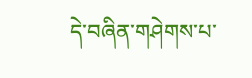དེ་བཞིན་གཤེགས་པ་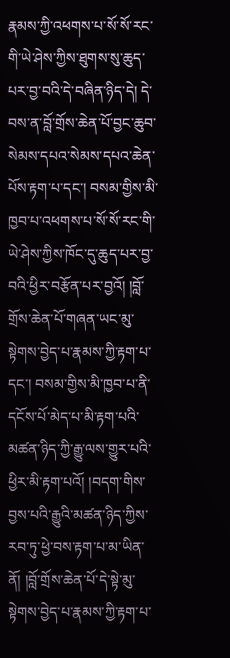རྣམས་ཀྱི་འཕགས་པ་སོ་སོ་རང་གི་ཡེ་ཤེས་ཀྱིས་ཐུགས་སུ་ཆུད་པར་བྱ་བའི་དེ་བཞིན་ཉིད་དེ། དེ་བས་ན་བློ་གྲོས་ཆེན་པོ་བྱང་ཆུབ་སེམས་དཔའ་སེམས་དཔའ་ཆེན་པོས་རྟག་པ་དང་། བསམ་གྱིས་མི་ཁྱབ་པ་འཕགས་པ་སོ་སོ་རང་གི་ཡེ་ཤེས་ཀྱིས་ཁོང་དུ་ཆུད་པར་བྱ་བའི་ཕྱིར་བརྩོན་པར་བྱའོ། །བློ་གྲོས་ཆེན་པོ་གཞན་ཡང་མུ་སྟེགས་བྱེད་པ་རྣམས་ཀྱི་རྟག་པ་དང་། བསམ་གྱིས་མི་ཁྱབ་པ་ནི་དངོས་པོ་མེད་པ་མི་རྟག་པའི་མཚན་ཉིད་ཀྱི་རྒྱུ་ལས་གྱུར་པའི་ཕྱིར་མི་རྟག་པའོ། །བདག་གིས་བྱས་པའི་རྒྱུའི་མཚན་ཉིད་ཀྱིས་རབ་ཏུ་ཕྱེ་བས་རྟག་པ་མ་ཡིན་ནོ། །བློ་གྲོས་ཆེན་པོ་དེ་སྟེ་མུ་སྟེགས་བྱེད་པ་རྣམས་ཀྱི་རྟག་པ་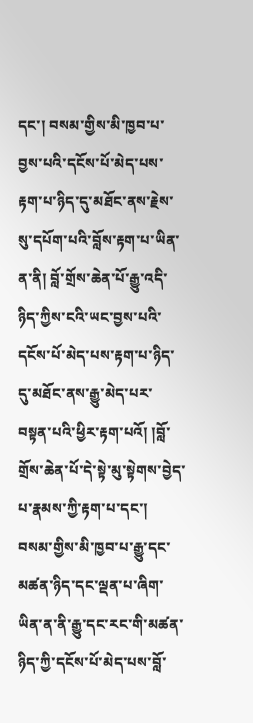དང་། བསམ་གྱིས་མི་ཁྱབ་པ་བྱས་པའི་དངོས་པོ་མེད་པས་རྟག་པ་ཉིད་དུ་མཐོང་ནས་རྗེས་སུ་དཔོག་པའི་བློས་རྟག་པ་ཡིན་ན་ནི། བློ་གྲོས་ཆེན་པོ་རྒྱུ་འདི་ཉིད་ཀྱིས་ངའི་ཡང་བྱས་པའི་དངོས་པོ་མེད་པས་རྟག་པ་ཉིད་དུ་མཐོང་ནས་རྒྱུ་མེད་པར་བསྟན་པའི་ཕྱིར་རྟག་པའོ། །བློ་གྲོས་ཆེན་པོ་དེ་སྟེ་མུ་སྟེགས་བྱེད་པ་རྣམས་ཀྱི་རྟག་པ་དང་། བསམ་གྱིས་མི་ཁྱབ་པ་རྒྱུ་དང་མཚན་ཉིད་དང་ལྡན་པ་ཞིག་ཡིན་ན་ནི་རྒྱུ་དང་རང་གི་མཚན་ཉིད་ཀྱི་དངོས་པོ་མེད་པས་བློ་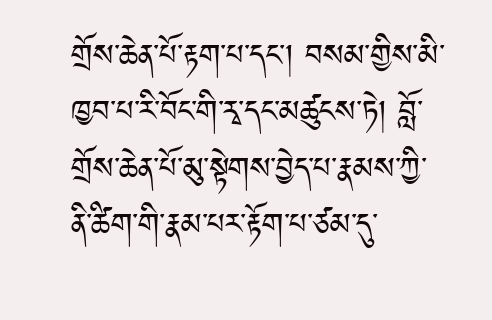གྲོས་ཆེན་པོ་རྟག་པ་དང་། བསམ་གྱིས་མི་ཁྱབ་པ་རི་བོང་གི་རྭ་དང་མཚུངས་ཏེ། བློ་གྲོས་ཆེན་པོ་མུ་སྟེགས་བྱེད་པ་རྣམས་ཀྱི་ནི་ཚིག་གི་རྣམ་པར་རྟོག་པ་ཙམ་དུ་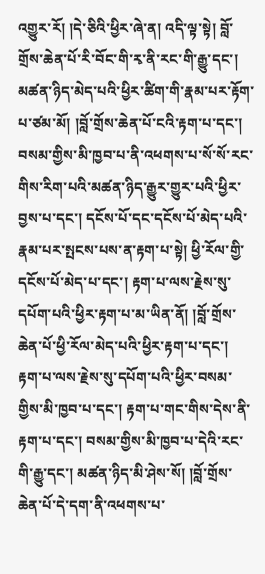འགྱུར་རོ། །དེ་ཅིའི་ཕྱིར་ཞེ་ན། འདི་ལྟ་སྟེ། བློ་གྲོས་ཆེན་པོ་རི་བོང་གི་རྭ་ནི་རང་གི་རྒྱུ་དང་། མཚན་ཉིད་མེད་པའི་ཕྱིར་ཚིག་གི་རྣམ་པར་རྟོག་པ་ཙམ་མོ། །བློ་གྲོས་ཆེན་པོ་ངའི་རྟག་པ་དང་། བསམ་གྱིས་མི་ཁྱབ་པ་ནི་འཕགས་པ་སོ་སོ་རང་གིས་རིག་པའི་མཚན་ཉིད་རྒྱུར་གྱུར་པའི་ཕྱིར་བྱས་པ་དང་། དངོས་པོ་དང་དངོས་པོ་མེད་པའི་རྣམ་པར་སྤངས་པས་ན་རྟག་པ་སྟེ། ཕྱི་རོལ་གྱི་དངོས་པོ་མེད་པ་དང་། རྟག་པ་ལས་རྗེས་སུ་དཔོག་པའི་ཕྱིར་རྟག་པ་མ་ཡིན་ནོ། །བློ་གྲོས་ཆེན་པོ་ཕྱི་རོལ་མེད་པའི་ཕྱིར་རྟག་པ་དང་། རྟག་པ་ལས་རྗེས་སུ་དཔོག་པའི་ཕྱིར་བསམ་གྱིས་མི་ཁྱབ་པ་དང་། རྟག་པ་གང་གིས་དེས་ནི་རྟག་པ་དང་། བསམ་གྱིས་མི་ཁྱབ་པ་དེའི་རང་གི་རྒྱུ་དང་། མཚན་ཉིད་མི་ཤེས་སོ། །བློ་གྲོས་ཆེན་པོ་དེ་དག་ནི་འཕགས་པ་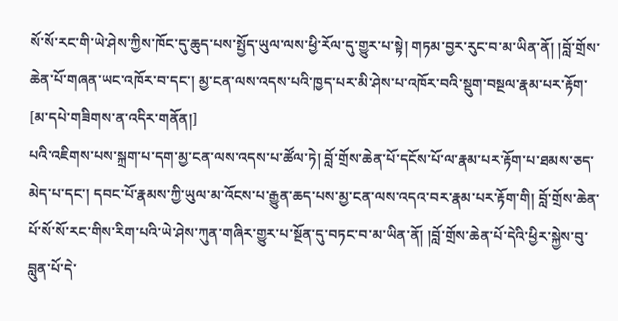སོ་སོ་རང་གི་ཡེ་ཤེས་ཀྱིས་ཁོང་དུ་ཆུད་པས་སྤྱོད་ཡུལ་ལས་ཕྱི་རོལ་དུ་གྱུར་པ་སྟེ། གཏམ་བྱར་རུང་བ་མ་ཡིན་ནོ། །བློ་གྲོས་ཆེན་པོ་གཞན་ཡང་འཁོར་བ་དང་། མྱ་ངན་ལས་འདས་པའི་ཁྱད་པར་མི་ཤེས་པ་འཁོར་བའི་སྡུག་བསྔལ་རྣམ་པར་རྟོག་
[མ་དཔེ་གཟིགས་ན་འདིར་གནོན།]
པའི་འཇིགས་པས་སྐྲག་པ་དག་མྱ་ངན་ལས་འདས་པ་ཚོལ་ཏེ། བློ་གྲོས་ཆེན་པོ་དངོས་པོ་ལ་རྣམ་པར་རྟོག་པ་ཐམས་ཅད་མེད་པ་དང་། དབང་པོ་རྣམས་ཀྱི་ཡུལ་མ་འོངས་པ་རྒྱུན་ཆད་པས་མྱ་ངན་ལས་འདའ་བར་རྣམ་པར་རྟོག་གི། བློ་གྲོས་ཆེན་པོ་སོ་སོ་རང་གིས་རིག་པའི་ཡེ་ཤེས་ཀུན་གཞིར་གྱུར་པ་སྔོན་དུ་བཏང་བ་མ་ཡིན་ནོ། །བློ་གྲོས་ཆེན་པོ་དེའི་ཕྱིར་སྐྱེས་བུ་བླུན་པོ་དེ་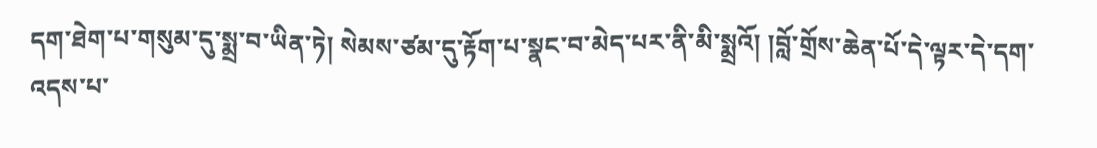དག་ཐེག་པ་གསུམ་དུ་སྨྲ་བ་ཡིན་ཏེ། སེམས་ཙམ་དུ་རྟོག་པ་སྣང་བ་མེད་པར་ནི་མི་སྨྲའོ། །བློ་གྲོས་ཆེན་པོ་དེ་ལྟར་དེ་དག་འདས་པ་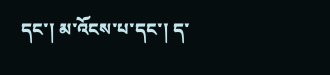དང་། མ་འོངས་པ་དང་། ད་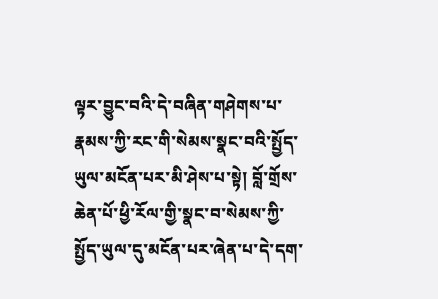ལྟར་བྱུང་བའི་དེ་བཞིན་གཤེགས་པ་རྣམས་ཀྱི་རང་གི་སེམས་སྣང་བའི་སྤྱོད་ཡུལ་མངོན་པར་མི་ཤེས་པ་སྟེ། བློ་གྲོས་ཆེན་པོ་ཕྱི་རོལ་གྱི་སྣང་བ་སེམས་ཀྱི་སྤྱོད་ཡུལ་དུ་མངོན་པར་ཞེན་པ་དེ་དག་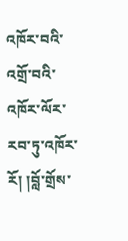འཁོར་བའི་འགྲོ་བའི་འཁོར་ལོར་རབ་ཏུ་འཁོར་རོ། །བློ་གྲོས་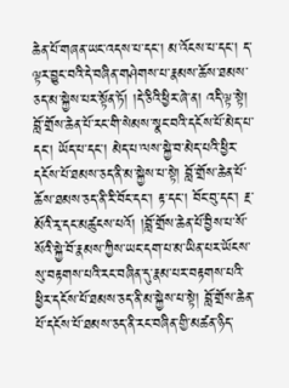ཆེན་པོ་གཞན་ཡང་འདས་པ་དང་། མ་འོངས་པ་དང་། ད་ལྟར་བྱུང་བའི་དེ་བཞིན་གཤེགས་པ་རྣམས་ཆོས་ཐམས་ཅད་མ་སྐྱེས་པར་སྟོན་ཏོ། །དེ་ཅིའི་ཕྱིར་ཞེ་ན། འདི་ལྟ་སྟེ། བློ་གྲོས་ཆེན་པོ་རང་གི་སེམས་སྣང་བའི་དངོས་པོ་མེད་པ་དང་། ཡོད་པ་དང་། མེད་པ་ལས་སྐྱེ་བ་མེད་པའི་ཕྱིར་དངོས་པོ་ཐམས་ཅད་ནི་མ་སྐྱེས་པ་སྟེ། བློ་གྲོས་ཆེན་པོ་ཆོས་ཐམས་ཅད་ནི་རི་བོང་དང་། རྟ་དང་། བོང་བུ་དང་། རྔ་མོའི་རྭ་དང་མཚུངས་པའོ། །བློ་གྲོས་ཆེན་པོ་བྱིས་པ་སོ་སོའི་སྐྱེ་བོ་རྣམས་ཀྱིས་ཡང་དག་པ་མ་ཡིན་པར་ཡོངས་སུ་བརྟགས་པའི་རང་བཞིན་དུ་རྣམ་པར་བརྟགས་པའི་ཕྱིར་དངོས་པོ་ཐམས་ཅད་ནི་མ་སྐྱེས་པ་སྟེ། བློ་གྲོས་ཆེན་པོ་དངོས་པོ་ཐམས་ཅད་ནི་རང་བཞིན་གྱི་མཚན་ཉིད་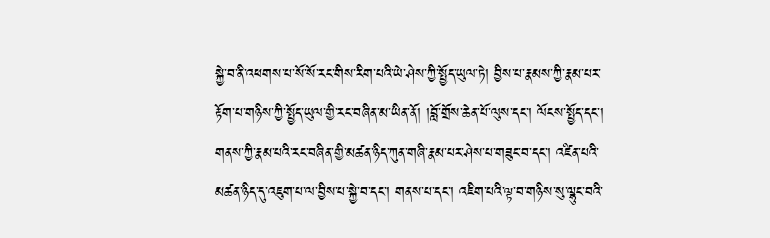སྐྱེ་བ་ནི་འཕགས་པ་སོ་སོ་རང་གིས་རིག་པའི་ཡེ་ཤེས་ཀྱི་སྤྱོད་ཡུལ་ཏེ། བྱིས་པ་རྣམས་ཀྱི་རྣམ་པར་རྟོག་པ་གཉིས་ཀྱི་སྤྱོད་ཡུལ་གྱི་རང་བཞིན་མ་ཡིན་ནོ། །བློ་གྲོས་ཆེན་པོ་ལུས་དང་། ལོངས་སྤྱོད་དང་། གནས་ཀྱི་རྣམ་པའི་རང་བཞིན་གྱི་མཚན་ཉིད་ཀུན་གཞི་རྣམ་པར་ཤེས་པ་གཟུང་བ་དང་། འཛིན་པའི་མཚན་ཉིད་དུ་འཇུག་པ་ལ་བྱིས་པ་སྐྱེ་བ་དང་། གནས་པ་དང་། འཇིག་པའི་ལྟ་བ་གཉིས་སུ་ལྷུང་བའི་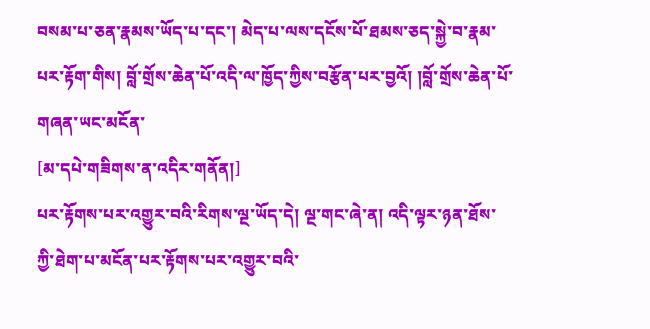བསམ་པ་ཅན་རྣམས་ཡོད་པ་དང་། མེད་པ་ལས་དངོས་པོ་ཐམས་ཅད་སྐྱེ་བ་རྣམ་པར་རྟོག་གིས། བློ་གྲོས་ཆེན་པོ་འདི་ལ་ཁྱོད་ཀྱིས་བརྩོན་པར་བྱའོ། །བློ་གྲོས་ཆེན་པོ་གཞན་ཡང་མངོན་
[མ་དཔེ་གཟིགས་ན་འདིར་གནོན།]
པར་རྟོགས་པར་འགྱུར་བའི་རིགས་ལྔ་ཡོད་དེ། ལྔ་གང་ཞེ་ན། འདི་ལྟར་ཉན་ཐོས་ཀྱི་ཐེག་པ་མངོན་པར་རྟོགས་པར་འགྱུར་བའི་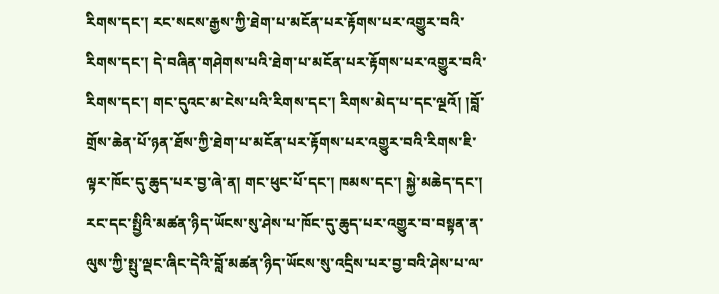རིགས་དང་། རང་སངས་རྒྱས་ཀྱི་ཐེག་པ་མངོན་པར་རྟོགས་པར་འགྱུར་བའི་རིགས་དང་། དེ་བཞིན་གཤེགས་པའི་ཐེག་པ་མངོན་པར་རྟོགས་པར་འགྱུར་བའི་རིགས་དང་། གང་དུའང་མ་ངེས་པའི་རིགས་དང་། རིགས་མེད་པ་དང་ལྔའོ། །བློ་གྲོས་ཆེན་པོ་ཉན་ཐོས་ཀྱི་ཐེག་པ་མངོན་པར་རྟོགས་པར་འགྱུར་བའི་རིགས་ཇི་ལྟར་ཁོང་དུ་ཆུད་པར་བྱ་ཞེ་ན། གང་ཕུང་པོ་དང་། ཁམས་དང་། སྐྱེ་མཆེད་དང་། རང་དང་སྤྱིའི་མཚན་ཉིད་ཡོངས་སུ་ཤེས་པ་ཁོང་དུ་ཆུད་པར་འགྱུར་བ་བསྟན་ན་ལུས་ཀྱི་སྤུ་ལྡང་ཞིང་དེའི་བློ་མཚན་ཉིད་ཡོངས་སུ་འདྲིས་པར་བྱ་བའི་ཤེས་པ་ལ་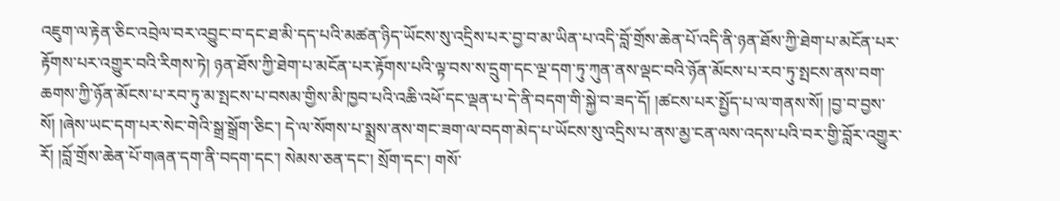འཇུག་ལ་རྟེན་ཅིང་འབྲེལ་བར་འབྱུང་བ་དང་ཐ་མི་དད་པའི་མཚན་ཉིད་ཡོངས་སུ་འདྲིས་པར་བྱ་བ་མ་ཡིན་པ་འདི་བློ་གྲོས་ཆེན་པོ་འདི་ནི་ཉན་ཐོས་ཀྱི་ཐེག་པ་མངོན་པར་རྟོགས་པར་འགྱུར་བའི་རིགས་ཏེ། ཉན་ཐོས་ཀྱི་ཐེག་པ་མངོན་པར་རྟོགས་པའི་ལྟ་བས་ས་དྲུག་དང་ལྔ་དག་ཏུ་ཀུན་ནས་ལྡང་བའི་ཉོན་མོངས་པ་རབ་ཏུ་སྤངས་ནས་བག་ཆགས་ཀྱི་ཉོན་མོངས་པ་རབ་ཏུ་མ་སྤངས་པ་བསམ་གྱིས་མི་ཁྱབ་པའི་འཆི་འཕོ་དང་ལྡན་པ་དེ་ནི་བདག་གི་སྐྱེ་བ་ཟད་དོ། །ཚངས་པར་སྤྱོད་པ་ལ་གནས་སོ། །བྱ་བ་བྱས་སོ། །ཞེས་ཡང་དག་པར་སེང་གེའི་སྒྲ་སྒྲོག་ཅིང་། དེ་ལ་སོགས་པ་སྨྲས་ནས་གང་ཟག་ལ་བདག་མེད་པ་ཡོངས་སུ་འདྲིས་པ་ནས་མྱ་ངན་ལས་འདས་པའི་བར་གྱི་བློར་འགྱུར་རོ། །བློ་གྲོས་ཆེན་པོ་གཞན་དག་ནི་བདག་དང་། སེམས་ཅན་དང་། སྲོག་དང་། གསོ་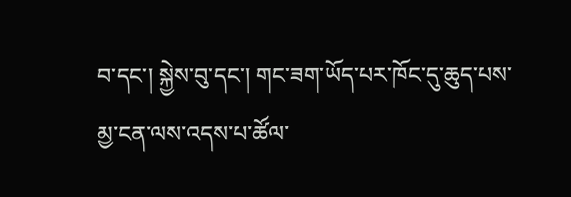བ་དང་། སྐྱེས་བུ་དང་། གང་ཟག་ཡོད་པར་ཁོང་དུ་ཆུད་པས་མྱ་ངན་ལས་འདས་པ་ཚོལ་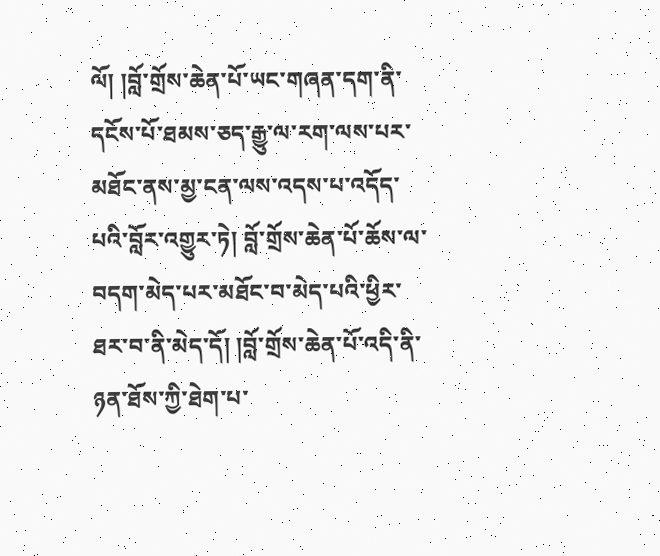ལོ། །བློ་གྲོས་ཆེན་པོ་ཡང་གཞན་དག་ནི་དངོས་པོ་ཐམས་ཅད་རྒྱུ་ལ་རག་ལས་པར་མཐོང་ནས་མྱ་ངན་ལས་འདས་པ་འདོད་པའི་བློར་འགྱུར་ཏེ། བློ་གྲོས་ཆེན་པོ་ཆོས་ལ་བདག་མེད་པར་མཐོང་བ་མེད་པའི་ཕྱིར་ཐར་བ་ནི་མེད་དོ། །བློ་གྲོས་ཆེན་པོ་འདི་ནི་ཉན་ཐོས་ཀྱི་ཐེག་པ་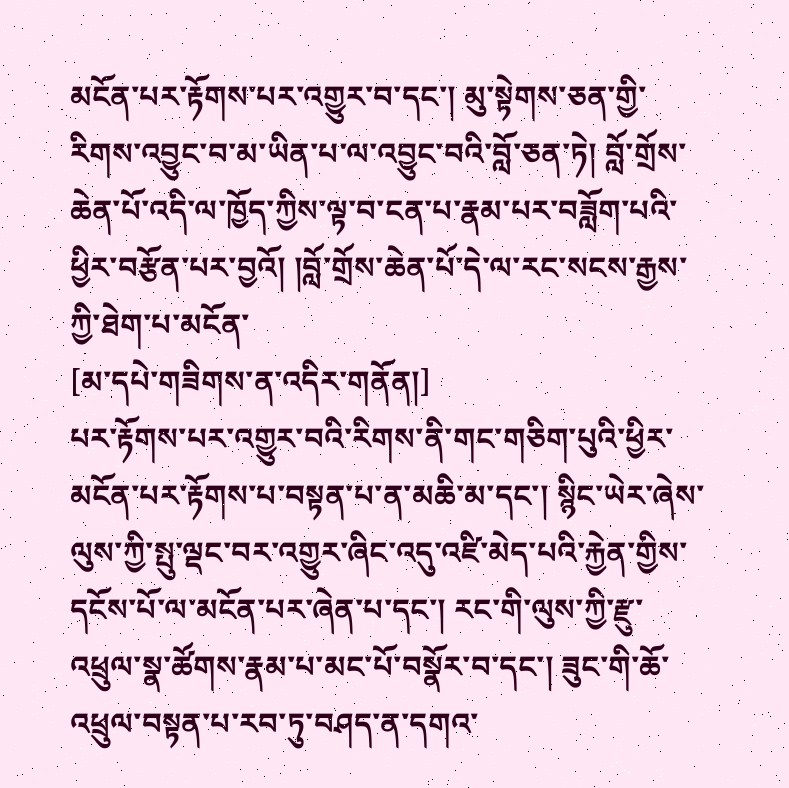མངོན་པར་རྟོགས་པར་འགྱུར་བ་དང་། མུ་སྟེགས་ཅན་གྱི་རིགས་འབྱུང་བ་མ་ཡིན་པ་ལ་འབྱུང་བའི་བློ་ཅན་ཏེ། བློ་གྲོས་ཆེན་པོ་འདི་ལ་ཁྱོད་ཀྱིས་ལྟ་བ་ངན་པ་རྣམ་པར་བཟློག་པའི་ཕྱིར་བརྩོན་པར་བྱའོ། །བློ་གྲོས་ཆེན་པོ་དེ་ལ་རང་སངས་རྒྱས་ཀྱི་ཐེག་པ་མངོན་
[མ་དཔེ་གཟིགས་ན་འདིར་གནོན།]
པར་རྟོགས་པར་འགྱུར་བའི་རིགས་ནི་གང་གཅིག་པུའི་ཕྱིར་མངོན་པར་རྟོགས་པ་བསྟན་པ་ན་མཆི་མ་དང་། སྙིང་ཡེར་ཞེས་ལུས་ཀྱི་སྤུ་ལྡང་བར་འགྱུར་ཞིང་འདུ་འཛི་མེད་པའི་རྐྱེན་གྱིས་དངོས་པོ་ལ་མངོན་པར་ཞེན་པ་དང་། རང་གི་ལུས་ཀྱི་རྫུ་འཕྲུལ་སྣ་ཚོགས་རྣམ་པ་མང་པོ་བསྣོར་བ་དང་། ཟུང་གི་ཆོ་འཕྲུལ་བསྟན་པ་རབ་ཏུ་བཤད་ན་དགའ་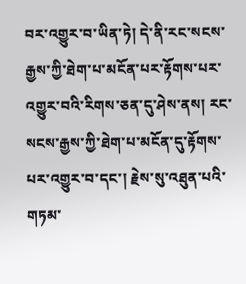བར་འགྱུར་བ་ཡིན་ཏེ། དེ་ནི་རང་སངས་རྒྱས་ཀྱི་ཐེག་པ་མངོན་པར་རྟོགས་པར་འགྱུར་བའི་རིགས་ཅན་དུ་ཤེས་ནས། རང་སངས་རྒྱས་ཀྱི་ཐེག་པ་མངོན་དུ་རྟོགས་པར་འགྱུར་བ་དང་། རྗེས་སུ་འཐུན་པའི་གཏམ་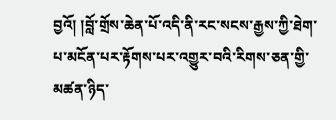བྱའོ། །བློ་གྲོས་ཆེན་པོ་འདི་ནི་རང་སངས་རྒྱས་ཀྱི་ཐེག་པ་མངོན་པར་རྟོགས་པར་འགྱུར་བའི་རིགས་ཅན་གྱི་མཚན་ཉིད་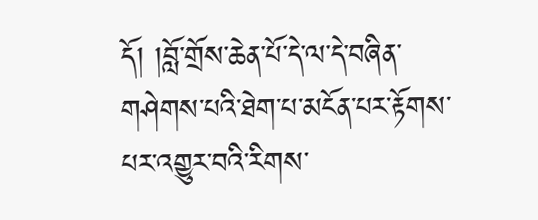དོ། །བློ་གྲོས་ཆེན་པོ་དེ་ལ་དེ་བཞིན་གཤེགས་པའི་ཐེག་པ་མངོན་པར་རྟོགས་པར་འགྱུར་བའི་རིགས་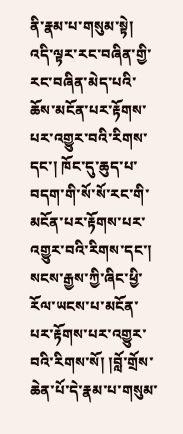ནི་རྣམ་པ་གསུམ་སྟེ། འདི་ལྟར་རང་བཞིན་གྱི་རང་བཞིན་མེད་པའི་ཆོས་མངོན་པར་རྟོགས་པར་འགྱུར་བའི་རིགས་དང་། ཁོང་དུ་ཆུད་པ་བདག་གི་སོ་སོ་རང་གི་མངོན་པར་རྟོགས་པར་འགྱུར་བའི་རིགས་དང་། སངས་རྒྱས་ཀྱི་ཞིང་ཕྱི་རོལ་ཡངས་པ་མངོན་པར་རྟོགས་པར་འགྱུར་བའི་རིགས་སོ། །བློ་གྲོས་ཆེན་པོ་དེ་རྣམ་པ་གསུམ་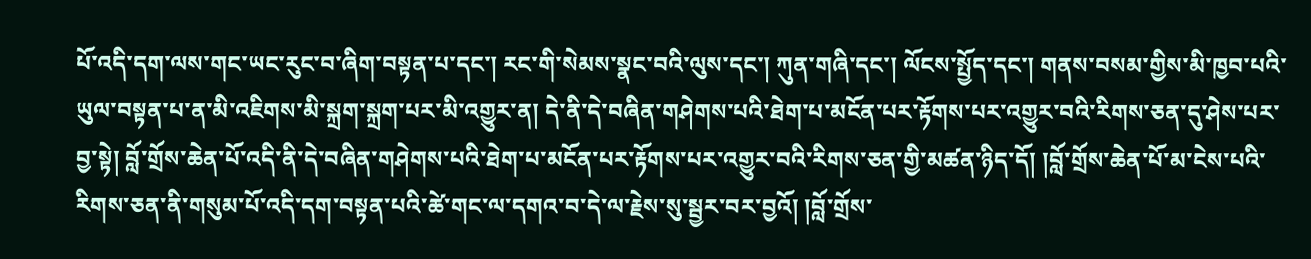པོ་འདི་དག་ལས་གང་ཡང་རུང་བ་ཞིག་བསྟན་པ་དང་། རང་གི་སེམས་སྣང་བའི་ལུས་དང་། ཀུན་གཞི་དང་། ལོངས་སྤྱོད་དང་། གནས་བསམ་གྱིས་མི་ཁྱབ་པའི་ཡུལ་བསྟན་པ་ན་མི་འཇིགས་མི་སྐྲག་སྐྲག་པར་མི་འགྱུར་ན། དེ་ནི་དེ་བཞིན་གཤེགས་པའི་ཐེག་པ་མངོན་པར་རྟོགས་པར་འགྱུར་བའི་རིགས་ཅན་དུ་ཤེས་པར་བྱ་སྟེ། བློ་གྲོས་ཆེན་པོ་འདི་ནི་དེ་བཞིན་གཤེགས་པའི་ཐེག་པ་མངོན་པར་རྟོགས་པར་འགྱུར་བའི་རིགས་ཅན་གྱི་མཚན་ཉིད་དོ། །བློ་གྲོས་ཆེན་པོ་མ་ངེས་པའི་རིགས་ཅན་ནི་གསུམ་པོ་འདི་དག་བསྟན་པའི་ཚེ་གང་ལ་དགའ་བ་དེ་ལ་རྗེས་སུ་སྦྱར་བར་བྱའོ། །བློ་གྲོས་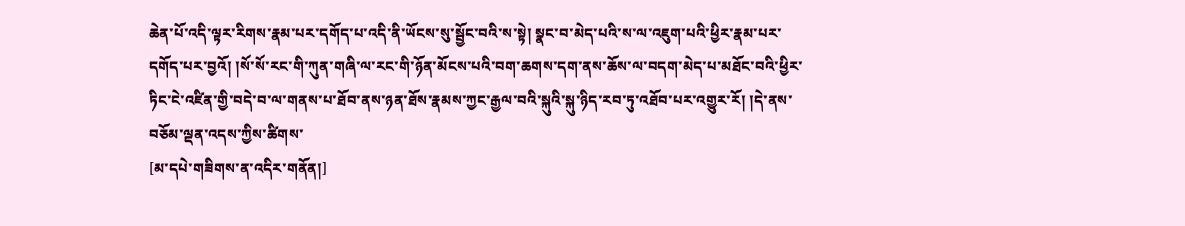ཆེན་པོ་འདི་ལྟར་རིགས་རྣམ་པར་དགོད་པ་འདི་ནི་ཡོངས་སུ་སྦྱོང་བའི་ས་སྟེ། སྣང་བ་མེད་པའི་ས་ལ་འཇུག་པའི་ཕྱིར་རྣམ་པར་དགོད་པར་བྱའོ། །སོ་སོ་རང་གི་ཀུན་གཞི་ལ་རང་གི་ཉོན་མོངས་པའི་བག་ཆགས་དག་ནས་ཆོས་ལ་བདག་མེད་པ་མཐོང་བའི་ཕྱིར་ཏིང་ངེ་འཛིན་གྱི་བདེ་བ་ལ་གནས་པ་ཐོབ་ནས་ཉན་ཐོས་རྣམས་ཀྱང་རྒྱལ་བའི་སྐུའི་སྐུ་ཉིད་རབ་ཏུ་འཐོབ་པར་འགྱུར་རོ། །དེ་ནས་བཅོམ་ལྡན་འདས་ཀྱིས་ཚིགས་
[མ་དཔེ་གཟིགས་ན་འདིར་གནོན།]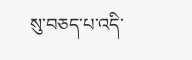སུ་བཅད་པ་འདི་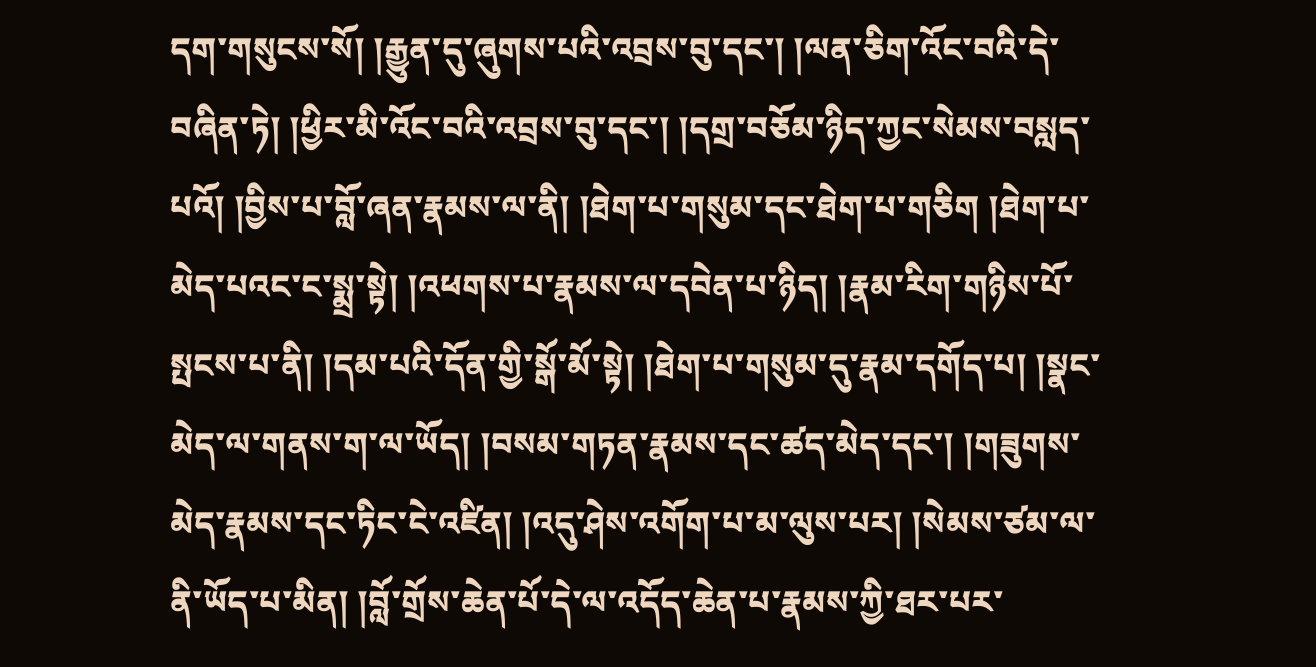དག་གསུངས་སོ། །རྒྱུན་དུ་ཞུགས་པའི་འབྲས་བུ་དང་། །ལན་ཅིག་འོང་བའི་དེ་བཞིན་ཏེ། །ཕྱིར་མི་འོང་བའི་འབྲས་བུ་དང་། །དགྲ་བཅོམ་ཉིད་ཀྱང་སེམས་བསླད་པའོ། །བྱིས་པ་བློ་ཞན་རྣམས་ལ་ནི། །ཐེག་པ་གསུམ་དང་ཐེག་པ་གཅིག །ཐེག་པ་མེད་པའང་ང་སྨྲ་སྟེ། །འཕགས་པ་རྣམས་ལ་དབེན་པ་ཉིད། །རྣམ་རིག་གཉིས་པོ་སྤངས་པ་ནི། །དམ་པའི་དོན་གྱི་སྒོ་མོ་སྟེ། །ཐེག་པ་གསུམ་དུ་རྣམ་དགོད་པ། །སྣང་མེད་ལ་གནས་ག་ལ་ཡོད། །བསམ་གཏན་རྣམས་དང་ཚད་མེད་དང་། །གཟུགས་མེད་རྣམས་དང་ཏིང་ངེ་འཛིན། །འདུ་ཤེས་འགོག་པ་མ་ལུས་པར། །སེམས་ཙམ་ལ་ནི་ཡོད་པ་མིན། །བློ་གྲོས་ཆེན་པོ་དེ་ལ་འདོད་ཆེན་པ་རྣམས་ཀྱི་ཐར་པར་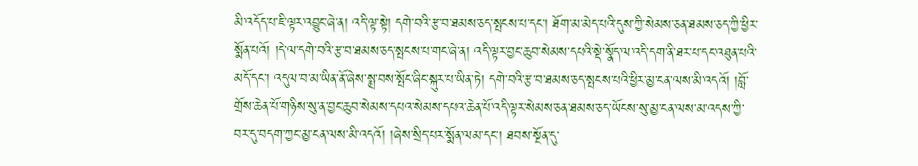མི་འདོད་པ་ཇི་ལྟར་འབྱུང་ཞེ་ན། འདི་ལྟ་སྟེ། དགེ་བའི་རྩ་བ་ཐམས་ཅད་སྤངས་པ་དང་། ཐོག་མ་མེད་པའི་དུས་ཀྱི་སེམས་ཅན་ཐམས་ཅད་ཀྱི་ཕྱིར་སྨོན་པའོ། །དེ་ལ་དགེ་བའི་རྩ་བ་ཐམས་ཅད་སྤངས་པ་གང་ཞེ་ན། འདི་ལྟར་བྱང་ཆུབ་སེམས་དཔའི་སྡེ་སྣོད་ལ་འདི་དག་ནི་ཐར་པ་དང་འཐུན་པའི་མདོ་དང་། འདུལ་བ་མ་ཡིན་ནོ་ཞེས་སྨྲ་བས་སྤོང་ཞིང་སྐུར་པ་ཡིན་ཏེ། དགེ་བའི་རྩ་བ་ཐམས་ཅད་སྤངས་པའི་ཕྱིར་མྱ་ངན་ལས་མི་འདའོ། །བློ་གྲོས་ཆེན་པོ་གཉིས་སུ་ན་བྱང་ཆུབ་སེམས་དཔའ་སེམས་དཔའ་ཆེན་པོ་འདི་ལྟར་སེམས་ཅན་ཐམས་ཅད་ཡོངས་སུ་མྱ་ངན་ལས་མ་འདས་ཀྱི་བར་དུ་བདག་ཀྱང་མྱ་ངན་ལས་མི་འདའོ། །ཞེས་སྲིད་པར་སྨོན་ལམ་དང་། ཐབས་སྔོན་དུ་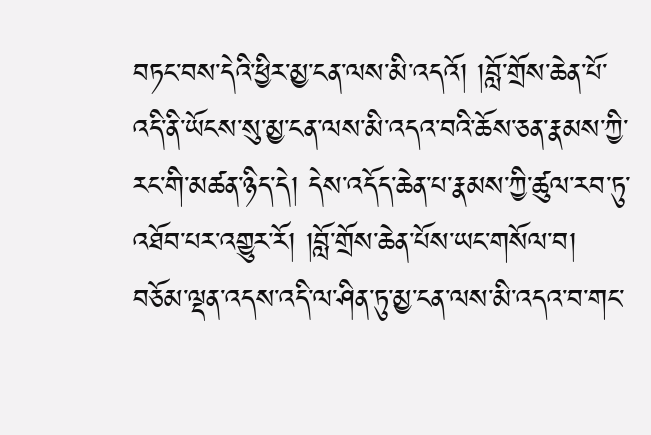བཏང་བས་དེའི་ཕྱིར་མྱ་ངན་ལས་མི་འདའོ། །བློ་གྲོས་ཆེན་པོ་འདི་ནི་ཡོངས་སུ་མྱ་ངན་ལས་མི་འདའ་བའི་ཆོས་ཅན་རྣམས་ཀྱི་རང་གི་མཚན་ཉིད་དེ། དེས་འདོད་ཆེན་པ་རྣམས་ཀྱི་ཚུལ་རབ་ཏུ་འཐོབ་པར་འགྱུར་རོ། །བློ་གྲོས་ཆེན་པོས་ཡང་གསོལ་བ། བཅོམ་ལྡན་འདས་འདི་ལ་ཤིན་ཏུ་མྱ་ངན་ལས་མི་འདའ་བ་གང་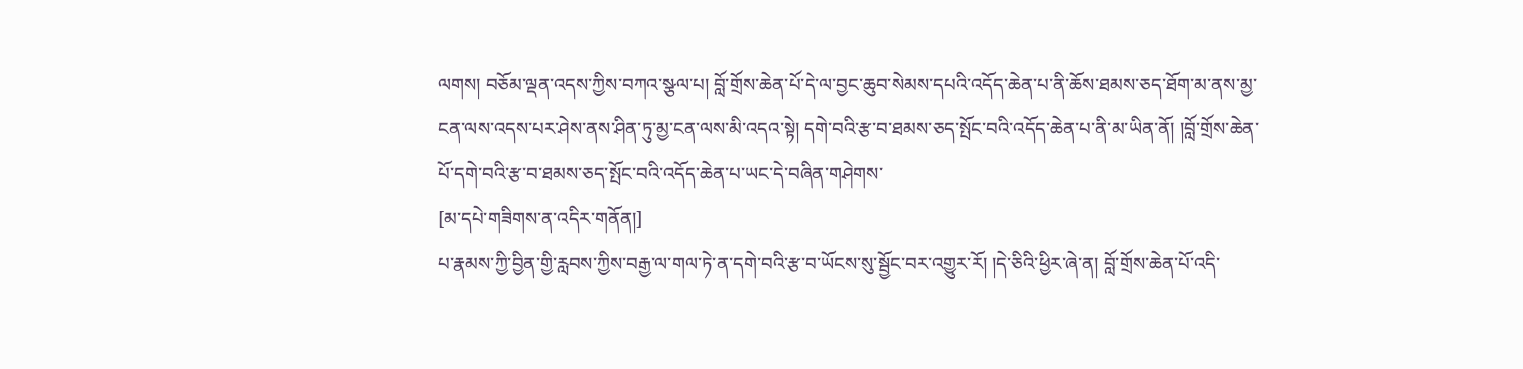ལགས། བཅོམ་ལྡན་འདས་ཀྱིས་བཀའ་སྩལ་པ། བློ་གྲོས་ཆེན་པོ་དེ་ལ་བྱང་ཆུབ་སེམས་དཔའི་འདོད་ཆེན་པ་ནི་ཆོས་ཐམས་ཅད་ཐོག་མ་ནས་མྱ་ངན་ལས་འདས་པར་ཤེས་ནས་ཤིན་ཏུ་མྱ་ངན་ལས་མི་འདའ་སྟེ། དགེ་བའི་རྩ་བ་ཐམས་ཅད་སྤོང་བའི་འདོད་ཆེན་པ་ནི་མ་ཡིན་ནོ། །བློ་གྲོས་ཆེན་པོ་དགེ་བའི་རྩ་བ་ཐམས་ཅད་སྤོང་བའི་འདོད་ཆེན་པ་ཡང་དེ་བཞིན་གཤེགས་
[མ་དཔེ་གཟིགས་ན་འདིར་གནོན།]
པ་རྣམས་ཀྱི་བྱིན་གྱི་རླབས་ཀྱིས་བརྒྱ་ལ་གལ་ཏེ་ན་དགེ་བའི་རྩ་བ་ཡོངས་སུ་སྦྱོང་བར་འགྱུར་རོ། །དེ་ཅིའི་ཕྱིར་ཞེ་ན། བློ་གྲོས་ཆེན་པོ་འདི་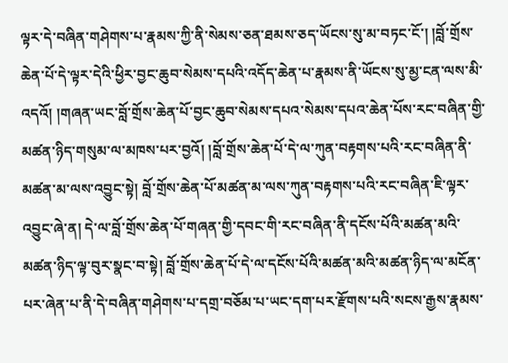ལྟར་དེ་བཞིན་གཤེགས་པ་རྣམས་ཀྱི་ནི་སེམས་ཅན་ཐམས་ཅད་ཡོངས་སུ་མ་བཏང་ངོ་། །བློ་གྲོས་ཆེན་པོ་དེ་ལྟར་དེའི་ཕྱིར་བྱང་ཆུབ་སེམས་དཔའི་འདོད་ཆེན་པ་རྣམས་ནི་ཡོངས་སུ་མྱ་ངན་ལས་མི་འདའོ། །གཞན་ཡང་བློ་གྲོས་ཆེན་པོ་བྱང་ཆུབ་སེམས་དཔའ་སེམས་དཔའ་ཆེན་པོས་རང་བཞིན་གྱི་མཚན་ཉིད་གསུམ་ལ་མཁས་པར་བྱའོ། །བློ་གྲོས་ཆེན་པོ་དེ་ལ་ཀུན་བརྟགས་པའི་རང་བཞིན་ནི་མཚན་མ་ལས་འབྱུང་སྟེ། བློ་གྲོས་ཆེན་པོ་མཚན་མ་ལས་ཀུན་བརྟགས་པའི་རང་བཞིན་ཇི་ལྟར་འབྱུང་ཞེ་ན། དེ་ལ་བློ་གྲོས་ཆེན་པོ་གཞན་གྱི་དབང་གི་རང་བཞིན་ནི་དངོས་པོའི་མཚན་མའི་མཚན་ཉིད་ལྟ་བུར་སྣང་བ་སྟེ། བློ་གྲོས་ཆེན་པོ་དེ་ལ་དངོས་པོའི་མཚན་མའི་མཚན་ཉིད་ལ་མངོན་པར་ཞེན་པ་ནི་དེ་བཞིན་གཤེགས་པ་དགྲ་བཅོམ་པ་ཡང་དག་པར་རྫོགས་པའི་སངས་རྒྱས་རྣམས་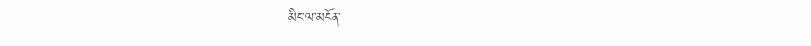མིང་ལ་མངོན་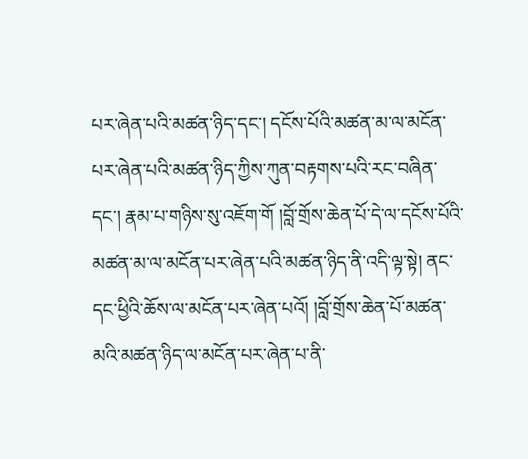པར་ཞེན་པའི་མཚན་ཉིད་དང་། དངོས་པོའི་མཚན་མ་ལ་མངོན་པར་ཞེན་པའི་མཚན་ཉིད་ཀྱིས་ཀུན་བརྟགས་པའི་རང་བཞིན་དང་། རྣམ་པ་གཉིས་སུ་འཇོག་གོ །བློ་གྲོས་ཆེན་པོ་དེ་ལ་དངོས་པོའི་མཚན་མ་ལ་མངོན་པར་ཞེན་པའི་མཚན་ཉིད་ནི་འདི་ལྟ་སྟེ། ནང་དང་ཕྱིའི་ཆོས་ལ་མངོན་པར་ཞེན་པའོ། །བློ་གྲོས་ཆེན་པོ་མཚན་མའི་མཚན་ཉིད་ལ་མངོན་པར་ཞེན་པ་ནི་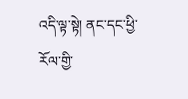འདི་ལྟ་སྟེ། ནང་དང་ཕྱི་རོལ་གྱི་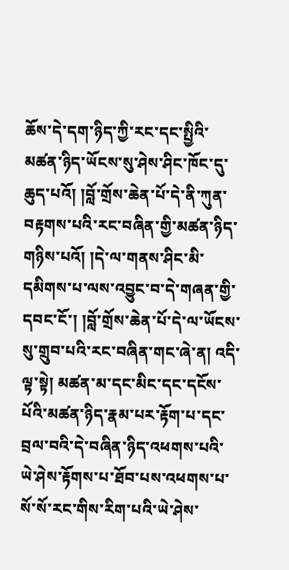ཆོས་དེ་དག་ཉིད་ཀྱི་རང་དང་སྤྱིའི་མཚན་ཉིད་ཡོངས་སུ་ཤེས་ཤིང་ཁོང་དུ་ཆུད་པའོ། །བློ་གྲོས་ཆེན་པོ་དེ་ནི་ཀུན་བརྟགས་པའི་རང་བཞིན་གྱི་མཚན་ཉིད་གཉིས་པའོ། །དེ་ལ་གནས་ཤིང་མི་དམིགས་པ་ལས་འབྱུང་བ་དེ་གཞན་གྱི་དབང་ངོ་། །བློ་གྲོས་ཆེན་པོ་དེ་ལ་ཡོངས་སུ་གྲུབ་པའི་རང་བཞིན་གང་ཞེ་ན། འདི་ལྟ་སྟེ། མཚན་མ་དང་མིང་དང་དངོས་པོའི་མཚན་ཉིད་རྣམ་པར་རྟོག་པ་དང་བྲལ་བའི་དེ་བཞིན་ཉིད་འཕགས་པའི་ཡེ་ཤེས་རྟོགས་པ་ཐོབ་པས་འཕགས་པ་སོ་སོ་རང་གིས་རིག་པའི་ཡེ་ཤེས་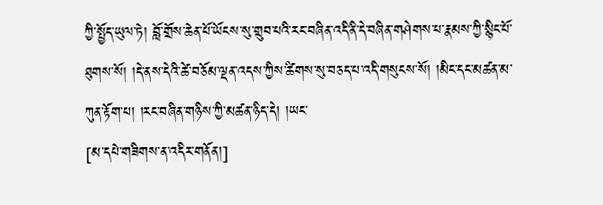ཀྱི་སྤྱོད་ཡུལ་ཏེ། བློ་གྲོས་ཆེན་པོ་ཡོངས་སུ་གྲུབ་པའི་རང་བཞིན་འདི་ནི་དེ་བཞིན་གཤེགས་པ་རྣམས་ཀྱི་སྙིང་པོ་ཐུགས་སོ། །དེ་ནས་དེའི་ཚེ་བཅོམ་ལྡན་འདས་ཀྱིས་ཚིགས་སུ་བཅད་པ་འདི་གསུངས་སོ། །མིང་དང་མཚན་མ་ཀུན་རྟོག་པ། །རང་བཞིན་གཉིས་ཀྱི་མཚན་ཉིད་དེ། །ཡང་
[མ་དཔེ་གཟིགས་ན་འདིར་གནོན།]